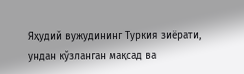Яҳудий вужудининг Туркия зиёрати, ундан кўзланган мақсад ва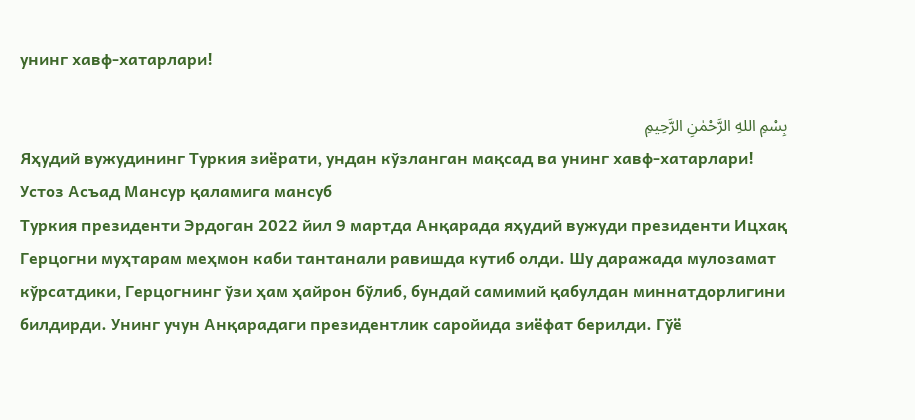унинг хавф-хатарлари!

بِسْمِ اللهِ الرَّحْمٰنِ الرَّحِيمِ
Яҳудий вужудининг Туркия зиёрати, ундан кўзланган мақсад ва унинг хавф-хатарлари!
Устоз Асъад Мансур қаламига мансуб
Туркия президенти Эрдоган 2022 йил 9 мартда Анқарада яҳудий вужуди президенти Ицхақ Герцогни муҳтарам меҳмон каби тантанали равишда кутиб олди. Шу даражада мулозамат кўрсатдики, Герцогнинг ўзи ҳам ҳайрон бўлиб, бундай самимий қабулдан миннатдорлигини билдирди. Унинг учун Анқарадаги президентлик саройида зиёфат берилди. Гўё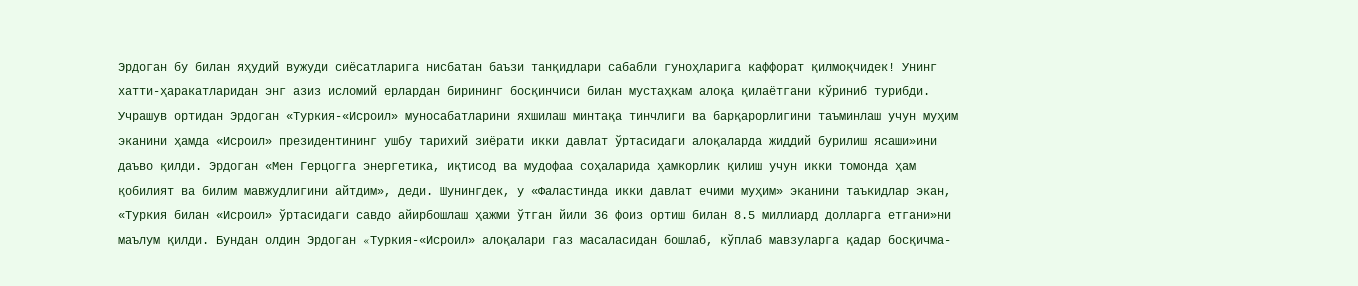Эрдоган бу билан яҳудий вужуди сиёсатларига нисбатан баъзи танқидлари сабабли гуноҳларига каффорат қилмоқчидек! Унинг хатти-ҳаракатларидан энг азиз исломий ерлардан бирининг босқинчиси билан мустаҳкам алоқа қилаётгани кўриниб турибди. Учрашув ортидан Эрдоган «Туркия-«Исроил» муносабатларини яхшилаш минтақа тинчлиги ва барқарорлигини таъминлаш учун муҳим эканини ҳамда «Исроил» президентининг ушбу тарихий зиёрати икки давлат ўртасидаги алоқаларда жиддий бурилиш ясаши»ини даъво қилди. Эрдоган «Мен Герцогга энергетика, иқтисод ва мудофаа соҳаларида ҳамкорлик қилиш учун икки томонда ҳам қобилият ва билим мавжудлигини айтдим», деди. Шунингдек, у «Фаластинда икки давлат ечими муҳим» эканини таъкидлар экан, «Туркия билан «Исроил» ўртасидаги савдо айирбошлаш ҳажми ўтган йили 36 фоиз ортиш билан 8.5 миллиард долларга етгани»ни маълум қилди. Бундан олдин Эрдоган «Tуркия-«Исроил» алоқалари газ масаласидан бошлаб, кўплаб мавзуларга қадар босқичма-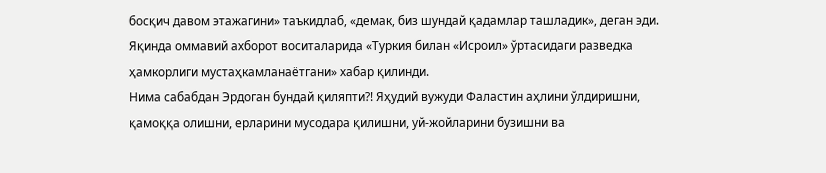босқич давом этажагини» таъкидлаб, «демак, биз шундай қадамлар ташладик», деган эди. Яқинда оммавий ахборот воситаларида «Туркия билан «Исроил» ўртасидаги разведка ҳамкорлиги мустаҳкамланаётгани» хабар қилинди.
Нима сабабдан Эрдоган бундай қиляпти?! Яҳудий вужуди Фаластин аҳлини ўлдиришни, қамоққа олишни, ерларини мусодара қилишни, уй-жойларини бузишни ва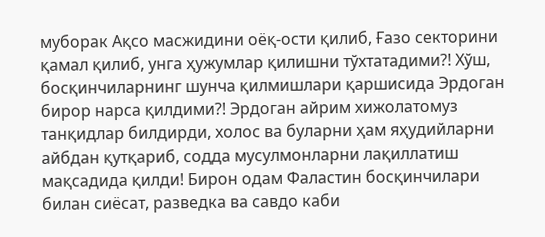муборак Ақсо масжидини оёқ-ости қилиб, Ғазо секторини қамал қилиб, унга ҳужумлар қилишни тўхтатадими?! Хўш, босқинчиларнинг шунча қилмишлари қаршисида Эрдоган бирор нарса қилдими?! Эрдоган айрим хижолатомуз танқидлар билдирди, холос ва буларни ҳам яҳудийларни айбдан қутқариб, содда мусулмонларни лақиллатиш мақсадида қилди! Бирон одам Фаластин босқинчилари билан сиёсат, разведка ва савдо каби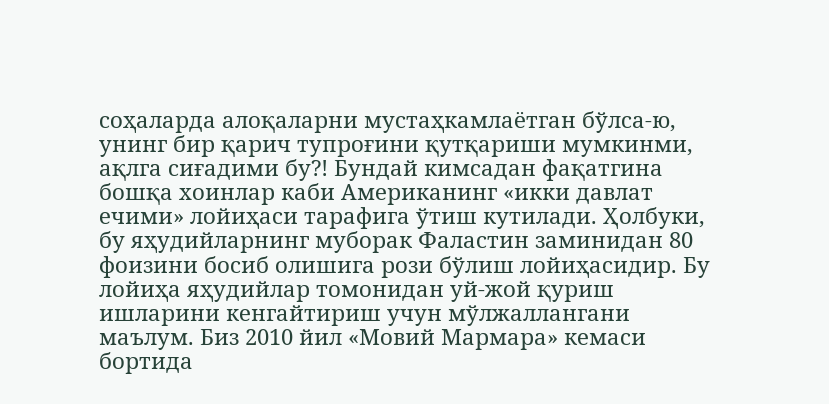соҳаларда алоқаларни мустаҳкамлаётган бўлса-ю, унинг бир қарич тупроғини қутқариши мумкинми, ақлга сиғадими бу?! Бундай кимсадан фақатгина бошқа хоинлар каби Американинг «икки давлат ечими» лойиҳаси тарафига ўтиш кутилади. Ҳолбуки, бу яҳудийларнинг муборак Фаластин заминидан 80 фоизини босиб олишига рози бўлиш лойиҳасидир. Бу лойиҳа яҳудийлар томонидан уй-жой қуриш ишларини кенгайтириш учун мўлжаллангани маълум. Биз 2010 йил «Мовий Мармара» кемаси бортида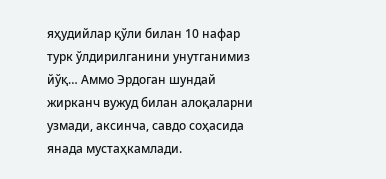яҳудийлар қўли билан 10 нафар турк ўлдирилганини унутганимиз йўқ… Аммо Эрдоган шундай жирканч вужуд билан алоқаларни узмади, аксинча, савдо соҳасида янада мустаҳкамлади.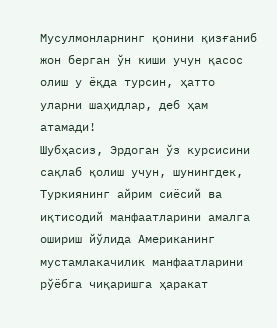Мусулмонларнинг қонини қизғаниб жон берган ўн киши учун қасос олиш у ёқда турсин, ҳатто уларни шаҳидлар, деб ҳам атамади!
Шубҳасиз, Эрдоган ўз курсисини сақлаб қолиш учун, шунингдек, Туркиянинг айрим сиёсий ва иқтисодий манфаатларини амалга ошириш йўлида Американинг мустамлакачилик манфаатларини рўёбга чиқаришга ҳаракат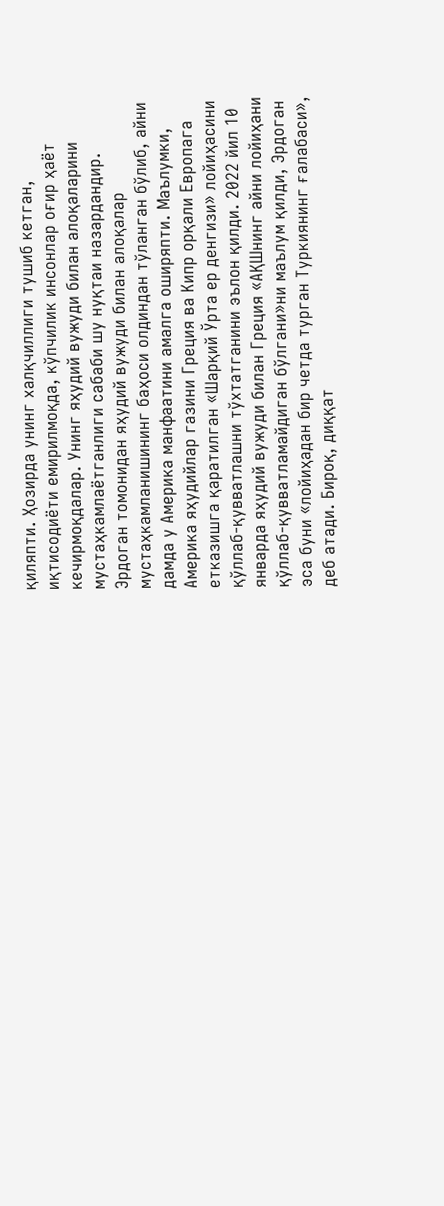қиляпти. Ҳозирда унинг халқчиллиги тушиб кетган, иқтисодиёти емирилмоқда, кўпчилик инсонлар оғир ҳаёт кечирмоқдалар. Унинг яҳудий вужуди билан алоқаларини мустаҳкамлаётганлиги сабаби шу нуқтаи назардандир.
Эрдоган томонидан яҳудий вужуди билан алоқалар мустаҳкамланишининг баҳоси олдиндан тўланган бўлиб, айни дамда у Америка манфаатини амалга оширяпти. Маълумки, Америка яҳудийлар газини Греция ва Кипр орқали Европага етказишга қаратилган «Шарқий Ўрта ер денгизи» лойиҳасини қўллаб-қувватлашни тўхтатганини эълон қилди. 2022 йил 10 январда яҳудий вужуди билан Греция «АҚШнинг айни лойиҳани қўллаб-қувватламайдиган бўлгани»ни маълум қилди, Эрдоган эса буни «лойиҳадан бир четда турган Туркиянинг ғалабаси», деб атади. Бироқ, диққат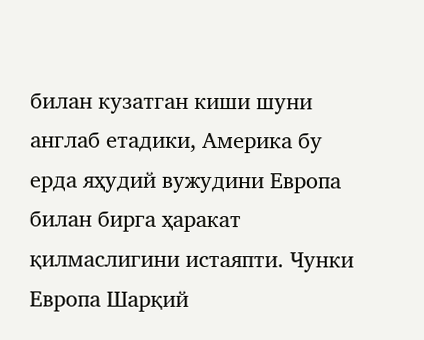билан кузатган киши шуни англаб етадики, Америка бу ерда яҳудий вужудини Европа билан бирга ҳаракат қилмаслигини истаяпти. Чунки Европа Шарқий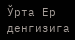Ўрта Ер денгизига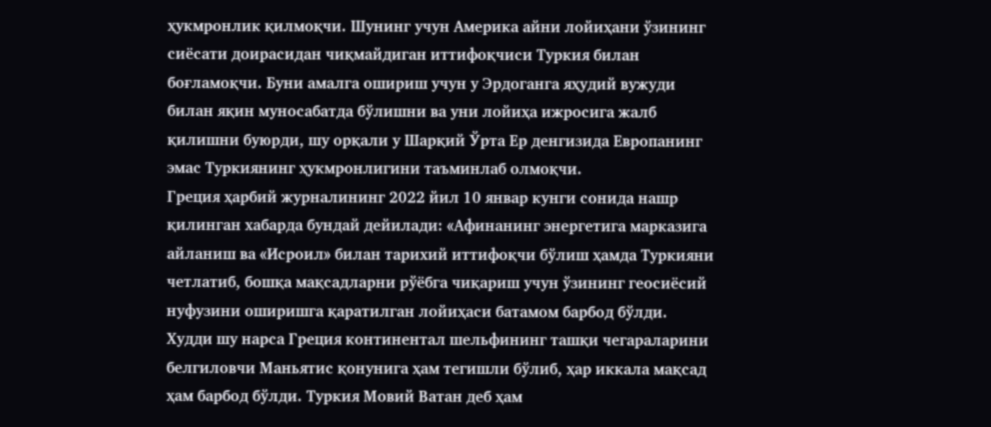ҳукмронлик қилмоқчи. Шунинг учун Америка айни лойиҳани ўзининг сиёсати доирасидан чиқмайдиган иттифоқчиси Туркия билан боғламоқчи. Буни амалга ошириш учун у Эрдоганга яҳудий вужуди билан яқин муносабатда бўлишни ва уни лойиҳа ижросига жалб қилишни буюрди, шу орқали у Шарқий Ўрта Ер денгизида Европанинг эмас Туркиянинг ҳукмронлигини таъминлаб олмоқчи.
Греция ҳарбий журналининг 2022 йил 10 январ кунги сонида нашр қилинган хабарда бундай дейилади: «Афинанинг энергетига марказига айланиш ва «Исроил» билан тарихий иттифоқчи бўлиш ҳамда Туркияни четлатиб, бошқа мақсадларни рўёбга чиқариш учун ўзининг геосиёсий нуфузини оширишга қаратилган лойиҳаси батамом барбод бўлди. Худди шу нарса Греция континентал шельфининг ташқи чегараларини белгиловчи Маньятис қонунига ҳам тегишли бўлиб, ҳар иккала мақсад ҳам барбод бўлди. Tуркия Мовий Ватан деб ҳам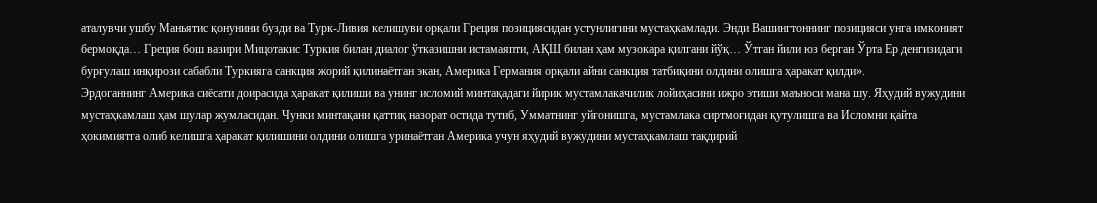аталувчи ушбу Маньятис қонунини бузди ва Турк-Ливия келишуви орқали Греция позициясидан устунлигини мустаҳкамлади. Энди Вашингтоннинг позицияси унга имконият бермоқда… Греция бош вазири Мицотакис Туркия билан диалог ўтказишни истамаяпти, АҚШ билан ҳам музокара қилгани йўқ… Ўтган йили юз берган Ўрта Ер денгизидаги бурғулаш инқирози сабабли Туркияга санкция жорий қилинаётган экан, Америка Германия орқали айни санкция татбиқини олдини олишга ҳаракат қилди».
Эрдоганнинг Америка сиёсати доирасида ҳаракат қилиши ва унинг исломий минтақадаги йирик мустамлакачилик лойиҳасини ижро этиши маъноси мана шу. Яҳудий вужудини мустаҳкамлаш ҳам шулар жумласидан. Чунки минтақани қаттиқ назорат остида тутиб, Умматнинг уйғонишга, мустамлака сиртмоғидан қутулишга ва Исломни қайта ҳокимиятга олиб келишга ҳаракат қилишини олдини олишга уринаётган Америка учун яҳудий вужудини мустаҳкамлаш тақдирий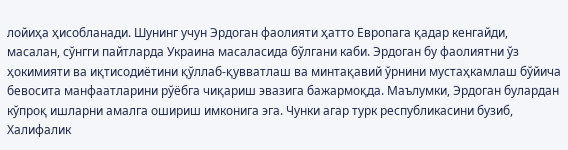лойиҳа ҳисобланади. Шунинг учун Эрдоган фаолияти ҳатто Европага қадар кенгайди, масалан, сўнгги пайтларда Украина масаласида бўлгани каби. Эрдоган бу фаолиятни ўз ҳокимияти ва иқтисодиётини қўллаб-қувватлаш ва минтақавий ўрнини мустаҳкамлаш бўйича бевосита манфаатларини рўёбга чиқариш эвазига бажармоқда. Маълумки, Эрдоган булардан кўпроқ ишларни амалга ошириш имконига эга. Чунки агар турк республикасини бузиб, Халифалик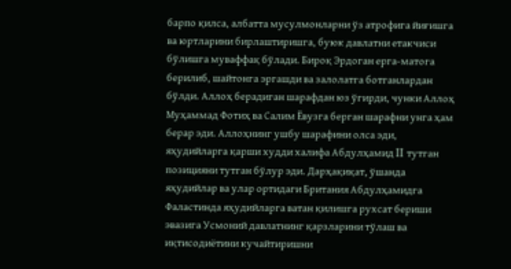барпо қилса, албатта мусулмонларни ўз атрофига йиғишга ва юртларини бирлаштиришга, буюк давлатни етакчиси бўлишга муваффақ бўлади. Бироқ Эрдоган ерга-матога берилиб, шайтонга эргашди ва залолатга ботганлардан бўлди. Аллоҳ берадиган шарафдан юз ўгирди, чунки Аллоҳ Муҳаммад Фотиҳ ва Салим Ёвузга берган шарафни унга ҳам берар эди. Аллоҳнинг ушбу шарафини олса эди, яҳудийларга қарши худди халифа Абдулҳамид II тутган позицияни тутган бўлур эди. Дарҳақиқат, ўшанда яҳудийлар ва улар ортидаги Британия Абдулҳамидга Фаластинда яҳудийларга ватан қилишга рухсат бериши эвазига Усмоний давлатнинг қарзларини тўлаш ва иқтисодиётини кучайтиришни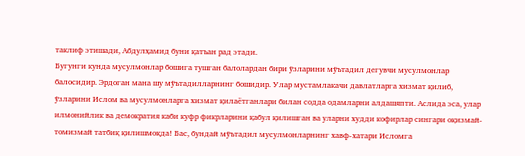таклиф этишади, Абдулҳамид буни қатъан рад этади.
Бугунги кунда мусулмонлар бошига тушган балолардан бири ўзларини мўътадил дегувчи мусулмонлар балосидир. Эрдоган мана шу мўътадилларнинг бошидир. Улар мустамлакачи давлатларга хизмат қилиб, ўзларини Ислом ва мусулмонларга хизмат қилаётганлари билан содда одамларни алдашяпти. Аслида эса, улар илмонийлик ва демократия каби куфр фикрларини қабул қилишган ва уларни худди кофирлар сингари оқизмай-томизмай татбиқ қилишмоқда! Бас, бундай мўътадил мусулмонларнинг хавф-хатари Исломга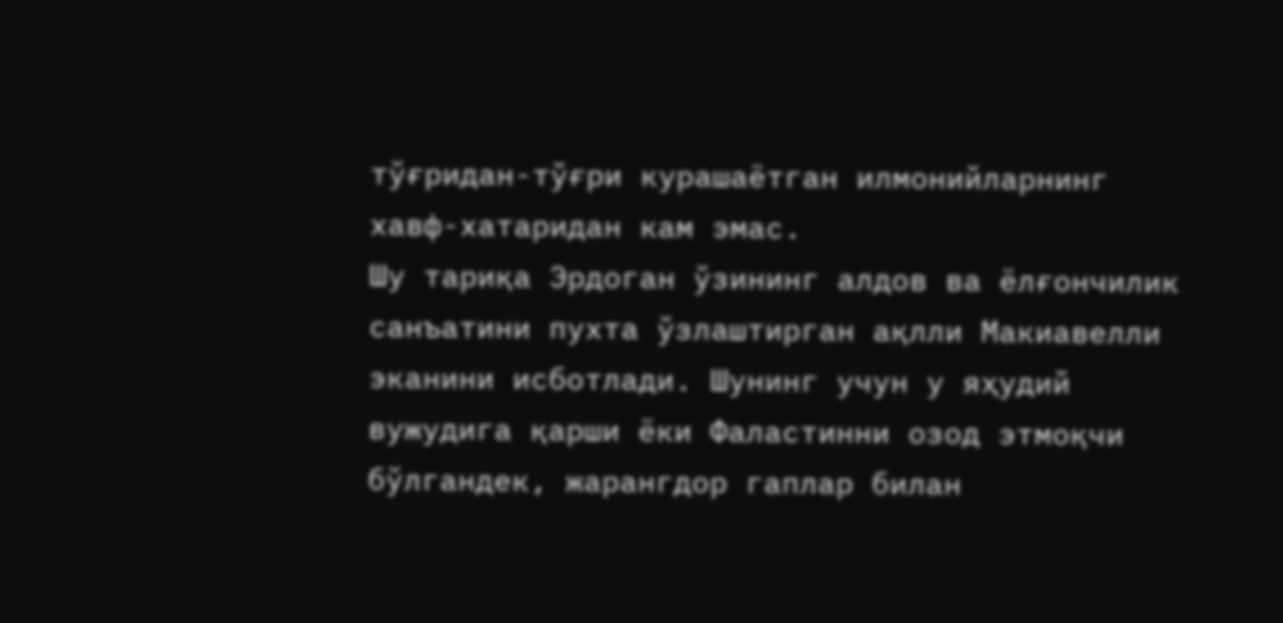тўғридан-тўғри курашаётган илмонийларнинг хавф-хатаридан кам эмас.
Шу тариқа Эрдоган ўзининг алдов ва ёлғончилик санъатини пухта ўзлаштирган ақлли Макиавелли эканини исботлади. Шунинг учун у яҳудий вужудига қарши ёки Фаластинни озод этмоқчи бўлгандек, жарангдор гаплар билан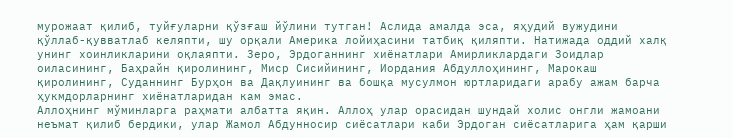мурожаат қилиб, туйғуларни қўзғаш йўлини тутган! Аслида амалда эса, яҳудий вужудини қўллаб-қувватлаб келяпти, шу орқали Америка лойиҳасини татбиқ қиляпти. Натижада оддий халқ унинг хоинликларини оқлаяпти. Зеро, Эрдоганнинг хиёнатлари Амирликлардаги Зоидлар оиласининг, Баҳрайн қиролининг, Миср Сисийининг, Иордания Абдуллоҳининг, Марокаш қиролининг, Суданнинг Бурҳон ва Дақлуининг ва бошқа мусулмон юртларидаги арабу ажам барча ҳукмдорларнинг хиёнатларидан кам эмас.
Аллоҳнинг мўминларга раҳмати албатта яқин. Аллоҳ улар орасидан шундай холис онгли жамоани неъмат қилиб бердики, улар Жамол Абдунносир сиёсатлари каби Эрдоган сиёсатларига ҳам қарши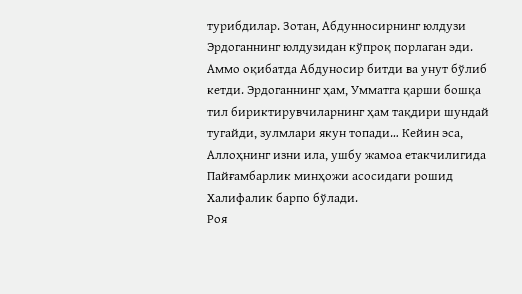турибдилар. Зотан, Абдунносирнинг юлдузи Эрдоганнинг юлдузидан кўпроқ порлаган эди. Аммо оқибатда Абдуносир битди ва унут бўлиб кетди. Эрдоганнинг ҳам, Умматга қарши бошқа тил бириктирувчиларнинг ҳам тақдири шундай тугайди, зулмлари якун топади… Кейин эса, Аллоҳнинг изни ила, ушбу жамоа етакчилигида Пайғамбарлик минҳожи асосидаги рошид Халифалик барпо бўлади.
Роя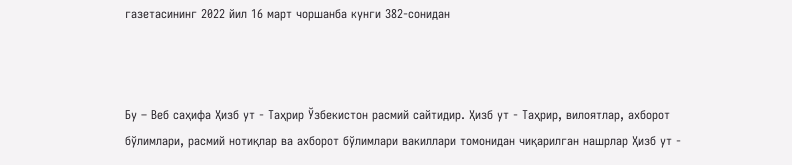газетасининг 2022 йил 16 март чоршанба кунги 382-сонидан



Бу – Веб саҳифа Ҳизб ут - Таҳрир Ўзбекистон расмий сайтидир. Ҳизб ут - Таҳрир, вилоятлар, ахборот бўлимлари, расмий нотиқлар ва ахборот бўлимлари вакиллари томонидан чиқарилган нашрлар Ҳизб ут -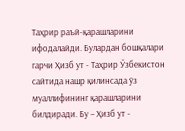Таҳрир раъй-қарашларини ифодалайди. Булардан бошқалари гарчи Ҳизб ут - Таҳрир Ўзбекистон сайтида нашр қилинсада ўз муаллифининг қарашларини билдиради. Бу – Ҳизб ут -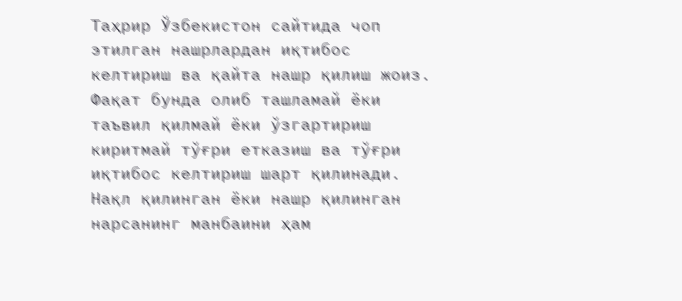Таҳрир Ўзбекистон сайтида чоп этилган нашрлардан иқтибос келтириш ва қайта нашр қилиш жоиз. Фақат бунда олиб ташламай ёки таъвил қилмай ёки ўзгартириш киритмай тўғри етказиш ва тўғри иқтибос келтириш шарт қилинади. Нақл қилинган ёки нашр қилинган нарсанинг манбаини ҳам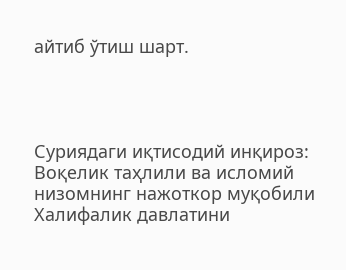айтиб ўтиш шарт.




Суриядаги иқтисодий инқироз: Воқелик таҳлили ва исломий низомнинг нажоткор муқобили
Халифалик давлатини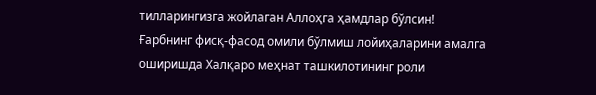тилларингизга жойлаган Аллоҳга ҳамдлар бўлсин!
Ғарбнинг фисқ-фасод омили бўлмиш лойиҳаларини амалга оширишда Халқаро меҳнат ташкилотининг роли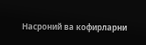Насроний ва кофирларни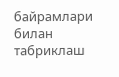байрамлари билан табриклаш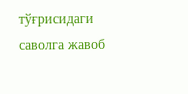тўғрисидаги саволга жавоб